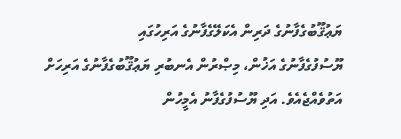ޔަޢުޤޫބުގެފާނުގެ ދަރިން އެކަލޭގެފާނުގެ އަރިހުގައި
ޔޫސުފުގެފާނުގެ އަޚުން، މިޞްރުން އެނބުރި ޔަޢުޤޫބުގެފާނުގެ އަރިހަށް އަތުވެއްޖެއެވެ. އަދި ޔޫސުފުގެފާނު އެމީހުން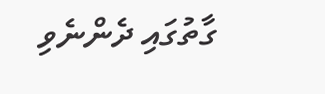ގާތުގައި ދެންނެވި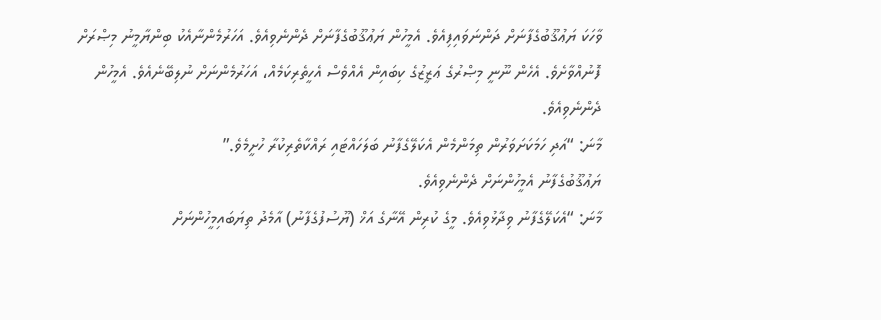ވާހަކަ ޔަޢުޤޫބުގެފާނަށް ދަންނަވައިފިއެވެ. އެމީހުން ޔަޢުޤޫބުގެފާނަށް ދެންނެވިއެވެ. އަހަރުމެންނާއެކު ބިންޔާމީނު މިޞްރަށް ފޮނުއްވާށެވެ. އެހެން ނޫނީ މިޞްރުގެ ޢަޒީޒުގެ ކިބައިން އެއްވެސް އެހީތެރިކަމެއް، އަހަރުމެންނަށް ނުލިބޭނެއެވެ. އެމީހުން ދެންނެވިއެވެ.
މާނަ: “އަދި ހަމަކަށަވަރުން ތިމަންމެން އެކަލޭގެފާނު ބަލަހައްޓައި ރައްކާތެރިކުރާ ހުށީމެވެ.”
ޔަޢުޤޫބުގެފާނު އެމީހުންނަށް ދެންނެވިއެވެ.
މާނަ: “އެކަލޭގެފާނު ވިދާޅުވިއެވެ. މީގެ ކުރިން އޭނާގެ އަޚް (ޔޫސުފުގެފާނު) އާމެދު ތިޔަބައިމީހުންނަށް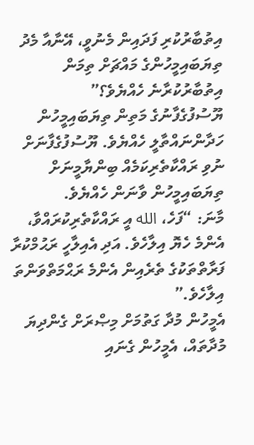އިތުބާރުކުރި ފަދައިން މެނުވީ، އޭނާއާ މެދު ތިޔަބައިމީހުންގެ މައްޗަށް ތިމަން އިތުބާރުކުރާނެ ހެއްޔެވެ؟”
ޔޫސުފުގެފާނުގެ މަތިން ތިޔަބައިމީހުން ހަދާންނައްތާލީ ހެއްޔެވެ. ޔޫސުފުގެފާނަށް ނުވި ރައްކާތެރިކަމެއް ބިންޔާމީނަށް ތިޔަބައިމީހުން ވާނަން ހެއްޔެވެ.
މާނަ: “ފަހެ، الله އީ ރައްކާތެރިކުރައްވާ، އެންމެ ހެޔޮ އިލާހެވެ. އަދި އެއިލާހީ ރަޙުމްކުރާ ފަރާތްތަކުގެ ތެރެއިން އެންމެ ރަޙްމަތްވަންތަ އިލާހެވެ.”
އެމީހުން މުދާ ގަތުމަށް މިޞްރަށް ގެންދިޔަ މުދާތައް، އެމީހުން ގެނައި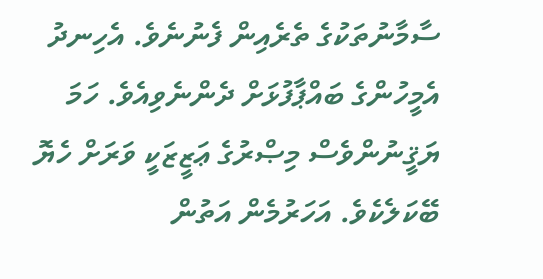ސާމާނުތަކުގެ ތެރެއިން ފެނުނެވެ. އެހިނދު އެމީހުންގެ ބައްޕާފުޅަށް ދެންނެވިއެވެ. ހަމަ ޔަޤީނުންވެސް މިޞްރުގެ ޢަޒީޒަކީ ވަރަށް ހެޔޮ ބޭކަލެކެވެ. އަހަރުމެން އަތުން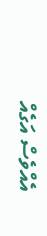އެއްވެސް އަގެއް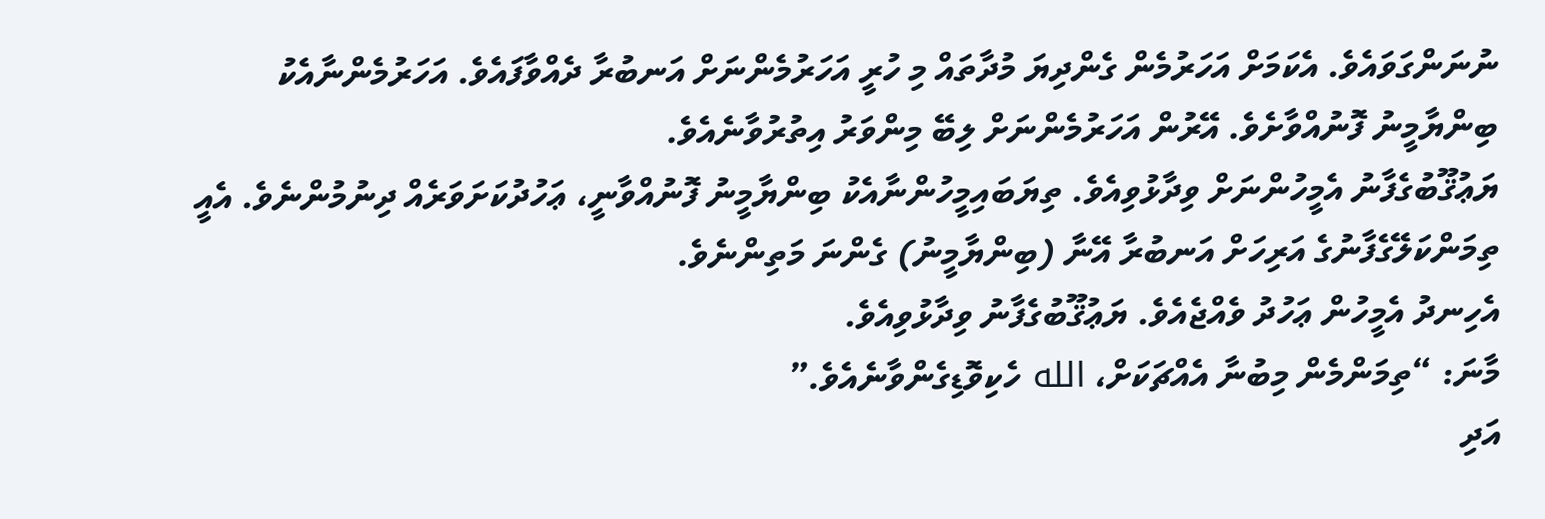ނުނަންގަވައެވެ. އެކަމަށް އަހަރުމެން ގެންދިޔަ މުދާތައް މި ހުރީ އަހަރުމެންނަށް އަނބުރާ ދެއްވާފައެވެ. އަހަރުމެންނާއެކު ބިންޔާމީނު ފޮނުއްވާށެވެ. އޭރުން އަހަރުމެންނަށް ލިބޭ މިންވަރު އިތުރުވާނެއެވެ.
ޔަޢުޤޫބުގެފާނު އެމީހުންނަށް ވިދާޅުވިއެވެ. ތިޔަބައިމީހުންނާއެކު ބިންޔާމީނު ފޮނުއްވާނީ، ޢަހުދުކަށަވަރެއް ދިނުމުންނެވެ. އެއީ ތިމަންކަލޭގެފާނުގެ އަރިހަށް އަނބުރާ އޭނާ (ބިންޔާމީނު) ގެންނަ މަތިންނެވެ.
އެހިނދު އެމީހުން ޢަހުދު ވެއްޖެއެވެ. ޔަޢުޤޫބުގެފާނު ވިދާޅުވިއެވެ.
މާނަ: “ތިމަންމެން މިބުނާ އެއްޗަކަށް، الله ހެކިވޮޑިގެންވާނެއެވެ.”
އަދި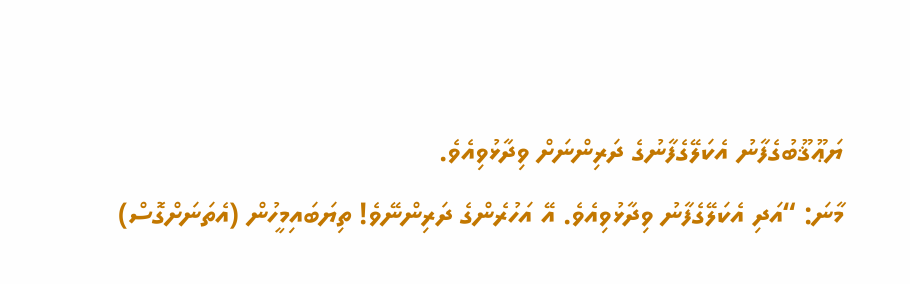ޔަޢޫޤޫބުގެފާނު އެކަލޭގެފާނުގެ ދަރިންނަށް ވިދާޅުވިއެވެ.
މާނަ: “އަދި އެކަލޭގެފާނު ވިދާޅުވިއެވެ. އޭ އަހުރެންގެ ދަރިންނޭވެ! ތިޔަބައިމީހުން (އެތަނަށްގޮސް)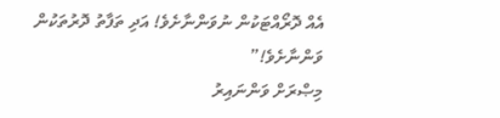އެއް ދޮރޯއްޓަކުން ނުވަންނާށެވެ! އަދި ތަފާތު ދޮރުތަކުން ވަންނާށެވެ!”
މިޞްރަށް ވަންނައިރު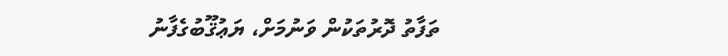ތަފާތު ދޮރުތަކުން ވަނުމަށް، ޔަޢުޤޫބުގެފާނު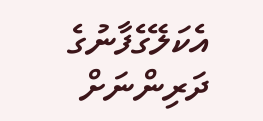އެކަލޭގެފާނުގެ ދަރިންނަށް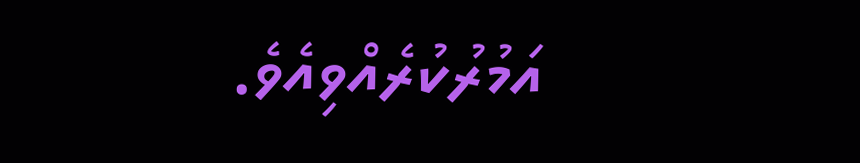އަމުރުކުރެއްވިއެވެ.